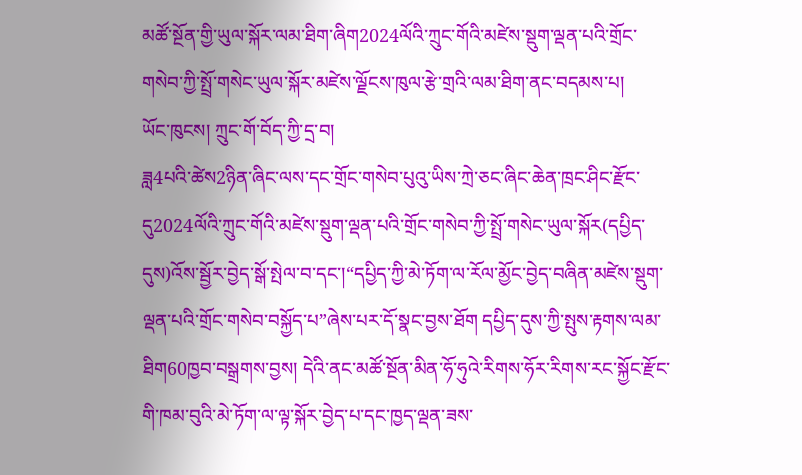མཚོ་སྔོན་གྱི་ཡུལ་སྐོར་ལམ་ཐིག་ཞིག2024ལོའི་ཀྲུང་གོའི་མཛེས་སྡུག་ལྡན་པའི་གྲོང་གསེབ་ཀྱི་སྤྲོ་གསེང་ཡུལ་སྐོར་མཛེས་ལྗོངས་ཁུལ་རྩེ་གྲའི་ལམ་ཐིག་ནང་བདམས་པ།
ཡོང་ཁུངས། ཀྲུང་གོ་བོད་ཀྱི་དྲ་བ།
ཟླ4པའི་ཚེས2ཉིན་ཞིང་ལས་དང་གྲོང་གསེབ་པུའུ་ཡིས་ཀྲེ་ཅང་ཞིང་ཆེན་ཁྲང་ཤིང་རྫོང་དུ2024ལོའི་ཀྲུང་གོའི་མཛེས་སྡུག་ལྡན་པའི་གྲོང་གསེབ་ཀྱི་སྤྲོ་གསེང་ཡུལ་སྐོར(དཔྱིད་དུས)འོས་སྦྱོར་བྱེད་སྒོ་སྤེལ་བ་དང་།“དཔྱིད་ཀྱི་མེ་ཏོག་ལ་རོལ་མྱོང་བྱེད་བཞིན་མཛེས་སྡུག་ལྡན་པའི་གྲོང་གསེབ་བསྐྱོད་པ”ཞེས་པར་དོ་སྣང་བྱས་ཐོག དཔྱིད་དུས་ཀྱི་སྤུས་རྟགས་ལམ་ཐིག60ཁྱབ་བསྒྲགས་བྱས། དེའི་ནང་མཚོ་སྔོན་མིན་ཧོ་ཧུའེ་རིགས་ཧོར་རིགས་རང་སྐྱོང་རྫོང་གི་ཁམ་བུའི་མེ་ཏོག་ལ་ལྟ་སྐོར་བྱེད་པ་དང་ཁྱད་ལྡན་ཟས་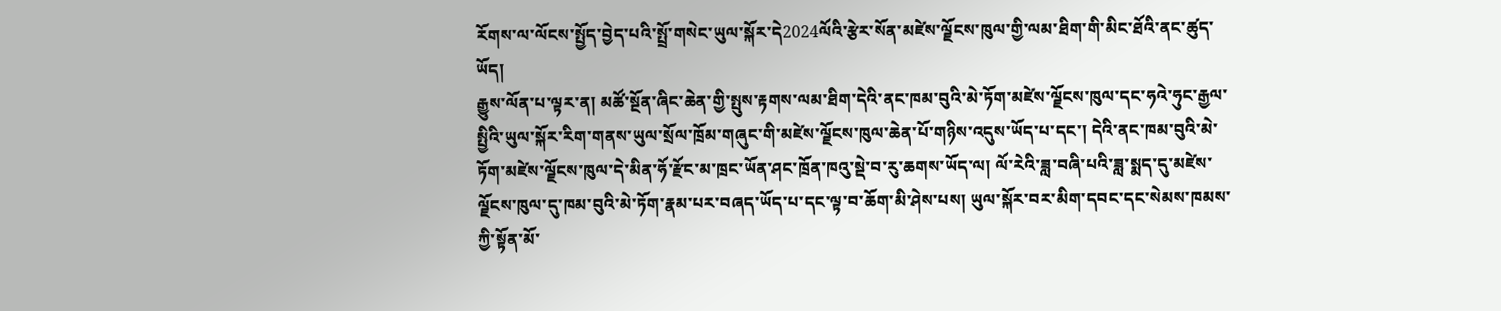རོགས་ལ་ལོངས་སྤྱོད་བྱེད་པའི་སྤྲོ་གསེང་ཡུལ་སྐོར་དེ2024ལོའི་རྩེར་སོན་མཛེས་ལྗོངས་ཁུལ་གྱི་ལམ་ཐིག་གི་མིང་ཐོའི་ནང་ཚུད་ཡོད།
རྒྱུས་ལོན་པ་ལྟར་ན། མཚོ་སྔོན་ཞིང་ཆེན་གྱི་སྤུས་རྟགས་ལམ་ཐིག་དེའི་ནང་ཁམ་བུའི་མེ་ཏོག་མཛེས་ལྗོངས་ཁུལ་དང་ཧའེ་ཧུང་རྒྱལ་སྤྱིའི་ཡུལ་སྐོར་རིག་གནས་ཡུལ་སྲོལ་ཁྲོམ་གཞུང་གི་མཛེས་ལྗོངས་ཁུལ་ཆེན་པོ་གཉིས་འདུས་ཡོད་པ་དང་། དེའི་ནང་ཁམ་བུའི་མེ་ཏོག་མཛེས་ལྗོངས་ཁུལ་དེ་མིན་ཧོ་རྫོང་མ་ཁྲང་ཡོན་ཤང་ཁྲོན་ཁའུ་སྡེ་བ་རུ་ཆགས་ཡོད་ལ། ལོ་རེའི་ཟླ་བཞི་པའི་ཟླ་སྨད་དུ་མཛེས་ལྗོངས་ཁུལ་དུ་ཁམ་བུའི་མེ་ཏོག་རྣམ་པར་བཞད་ཡོད་པ་དང་ལྟ་བ་ཆོག་མི་ཤེས་པས། ཡུལ་སྐོར་བར་མིག་དབང་དང་སེམས་ཁམས་ཀྱི་སྟོན་མོ་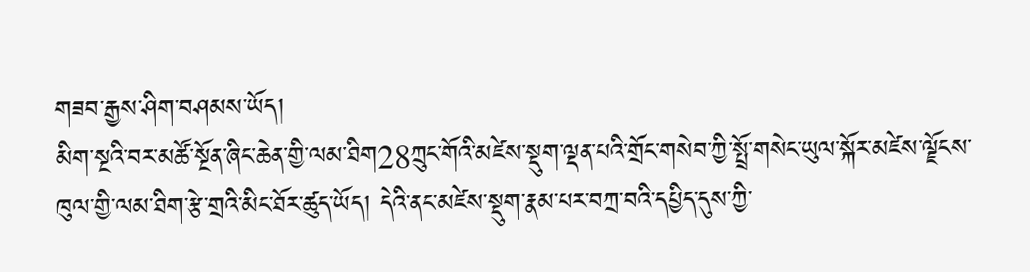གཟབ་རྒྱས་ཤིག་བཤམས་ཡོད།
མིག་སྔའི་བར་མཚོ་སྔོན་ཞིང་ཆེན་གྱི་ལམ་ཐིག28ཀྲུང་གོའི་མཛེས་སྡུག་ལྡན་པའི་གྲོང་གསེབ་ཀྱི་སྤྲོ་གསེང་ཡུལ་སྐོར་མཛེས་ལྗོངས་ཁུལ་གྱི་ལམ་ཐིག་རྩེ་གྲའི་མིང་ཐོར་ཚུད་ཡོད། དེའི་ནང་མཛེས་སྡུག་རྣམ་པར་བཀྲ་བའི་དཔྱིད་དུས་ཀྱི་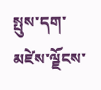སྤུས་དག་མཛེས་ལྗོངས་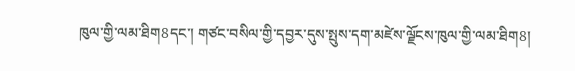ཁུལ་གྱི་ལམ་ཐིག8དང་། གཙང་བསིལ་གྱི་དབྱར་དུས་སྤུས་དག་མཛེས་ལྗོངས་ཁུལ་གྱི་ལམ་ཐིག8།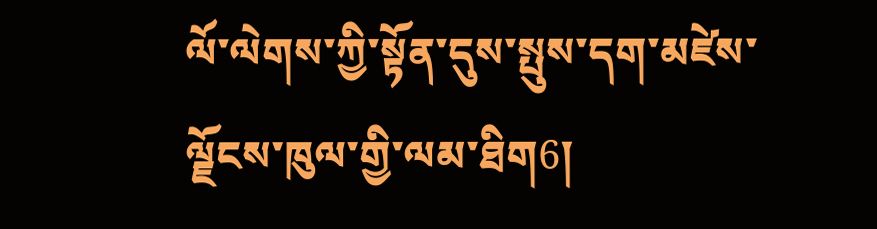ལོ་ལེགས་ཀྱི་སྟོན་དུས་སྤུས་དག་མཛེས་ལྗོངས་ཁུལ་གྱི་ལམ་ཐིག6།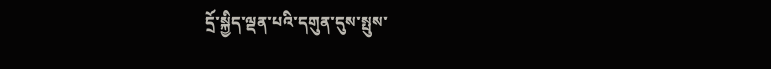དྲོ་སྐྱིད་ལྡན་པའི་དགུན་དུས་སྤུས་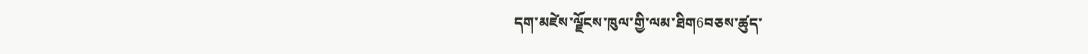དག་མཛེས་ལྗོངས་ཁུལ་གྱི་ལམ་ཐིག6བཅས་ཚུད་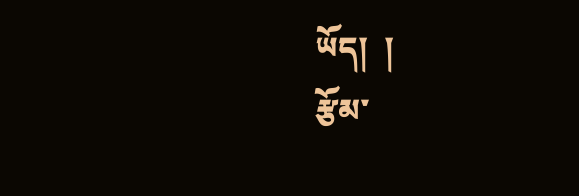ཡོད།  །
རྩོམ་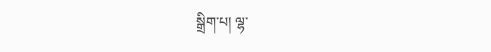སྒྲིག་པ། ལྷ་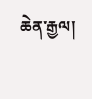ཆེན་རྒྱལ།